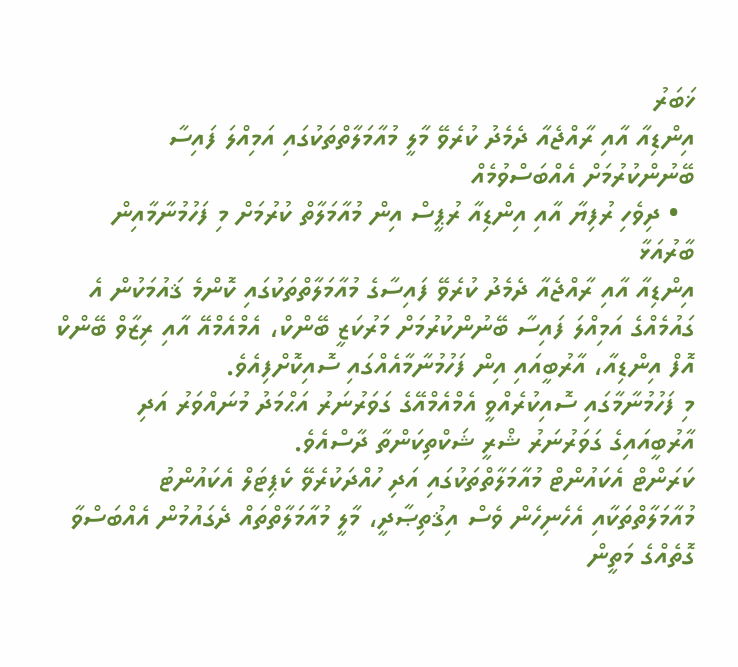ޚަބަރު
އިންޑިއާ އާއި ރާއްޖެއާ ދެމެދު ކުރެވޭ މާލީ މުއާމަލާތްތަކުގައި އަމިއްލަ ފައިސާ ބޭނުންކުރުމަށް އެއްބަސްވުމެއް
  • ދިވެހި ރުފިޔާ އާއި އިންޑިއާ ރުޕީސް އިން މުއާމަލާތް ކުރުމަށް މި ފަހުމުނާމާއިން ބާރުއަޅާ
އިންޑިއާ އާއި ރާއްޖެއާ ދެމެދު ކުރެވޭ ފައިސާގެ މުއާމަލާތްތަކުގައި ކޮންމެ ޤައުމަކުން އެ ގައުމެއްގެ އަމިއްލަ ފައިސާ ބޭނުންކުރުމަށް މަރުކަޒީ ބޭންކް، އެމްއެމްއޭ އާއި ރިޒާވް ބޭންކް އޮފް އިންޑިއާ، އާރުބީއައި އިން ފަހުމުނާމާއެއްގައި ސޮއިކޮށްފިއެވެ.
މި ފަހުމުނާމާގައި ސޮއިކުރެއްވީ އެމްއެމްއޭގެ ގަވަރުނަރު އަޙްމަދު މުނައްވަރު އަދި އާރުބީއައިގެ ގަވަރުނަރު ޝްރީ ޝަކްތިކަންތާ ދާސްއެވެ.
ކަރަންޓް އެކައުންޓް މުއާމަލާތްތަކުގައި އަދި ހުއްދަކުރެވޭ ކެޕިޓަލް އެކައުންޓު މުއާމަލާތްތަކާއި އެހެނިހެން ވެސް އިޤުތިޞާދީ، މާލީ މުއާމަލާތްތައް ދެގައުމުން އެއްބަސްވާ ގޮތެއްގެ މަތީން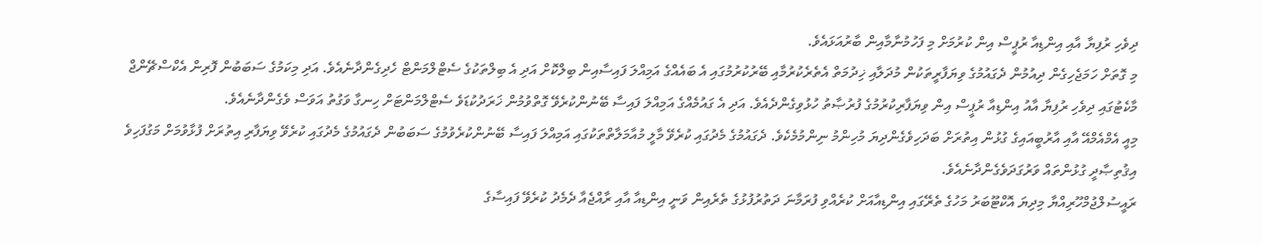ދިވެހި ރުފިޔާ އާއި އިންޑިއާ ރުޕީސް އިން ކުރުމަށް މި ފަހުމުނާމާއިން ބާރުއަޅައެވެ.
މި ގޮތަށް ހަމަޖެހިގެން ދިއުމުން ދެގައުމުގެ ވިޔަފާރީތަކުން މުދަލާއި ޚިދުމަތް އެތެރެކުރުމާއި ބޭރުކުރުމުގައި އެ ބައެއްގެ އަމިއްލަ ފައިސާއިން ބިލްކޮށް އަދި އެ ބިލްތަކުގެ ސެޓްލްމަންޓް ހެދިގެންދާނެއެވެ. އަދި މިކަމުގެ ސަބަބުން ފޮރިން އެކްސްޗޭންޖް މާކެޓުގައި ދިވެހި ރުފިޔާ އާއު އިންޑިއާ ރުޕީސް އިން ވިޔަފާރިކުރުމުގެ ފުރުޞާތު ހުޅުވިގެންދެއެވެ. އަދި އެ ގައުމެއްގެ އަމިއްލަ ފައިސާ ބޭނުންކުރެވޭ ގޮތްވުމުން ޚަރަދުކުޑަވެ ސެޓްލްމަންޓަށް ހިނގާ ވަގުތު އަވަސް ވެގެންދާނެއެވެ.
މިއީ އެމްއެމްއޭ އާއި އާރުބީއައިގެ ގުޅުން އިތުރަށް ބަދަހިވެގެންދިޔަ މުހިންމު ނިންމުމެކެވެ. ދެގައުމުގެ މެދުގައި ކުރެވޭ މާލީ މުއާމަލާތްތަކުގައި އަމިއްލަ ފައިސާ ބޭނުންކުރެވުމުގެ ސަބަބުން ދެގައުމުގެ މެދުގައި ކުރެވޭ ވިޔަފާރި އިތުރަށް ފުޅާވުމަށް މަގުފަހިވެ އިޤުތިޞާދީ ގުޅުންތައް ވަރުގަދަވެގެންދާނެއެވެ.
ރައީސުލްޖުމްހޫރިއްޔާ މިދިޔަ އޮކްޓޫބަރު މަހުގެ ތެރޭގައި އިންޑިއާއަށް ކުރެއްވި ފުރަމާނަ ދަތުރުފުޅުގެ ތެރެއިން ވަނީ އިންޑިއާ އާއި ރާއްޖެއާ ދެމެދު ކުރެވޭ ފައިސާގެ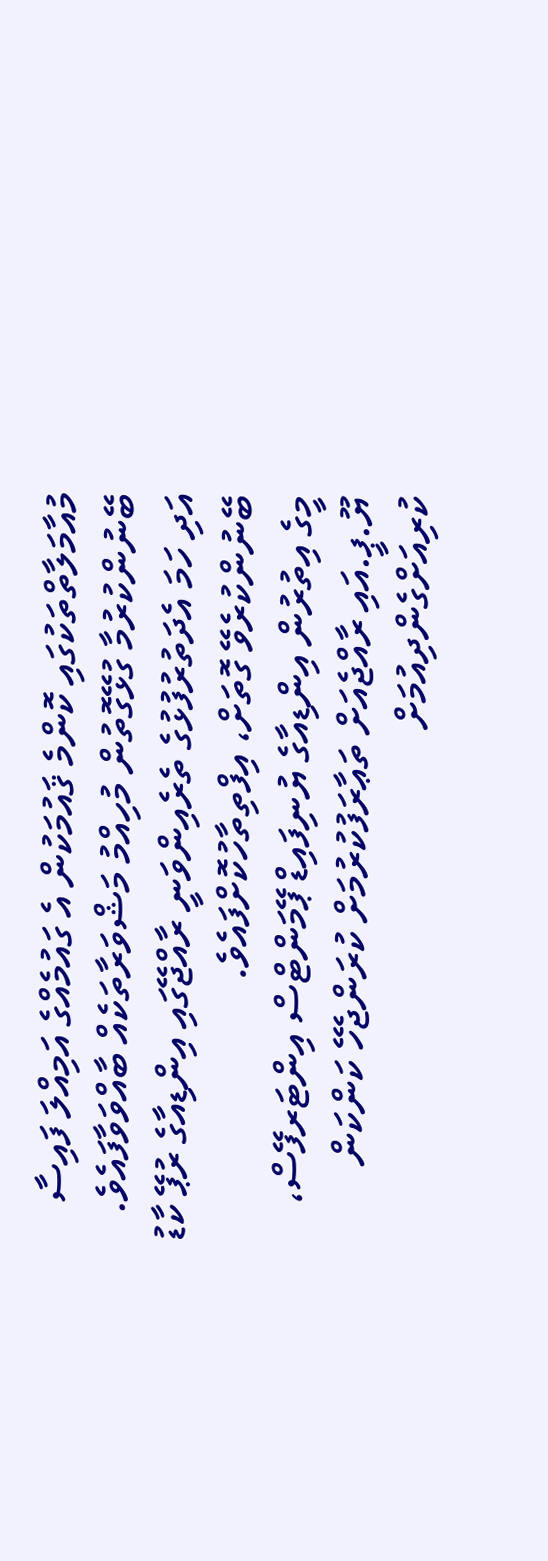މުއާމަލާތްތަކުގައި ކޮންމެ ޤައުމަކުން އެ ގައުމެއްގެ އަމިއްލަ ފައިސާ ބޭނުންކުރުމާ ގުޅޭގޮތުން މުހިއްމު މަޝްވަރާތަކެއް ބާއްވަވާފައެވެ. އަދި ހަމަ އެދަތުރުފުޅުގެ ތެރެއިންވަނީ ރާއްޖޭގައި އިންޑިއާގެ ރުޕޭ ކާޑު ބޭނުންކުރެވޭ ގޮތަށް، އިފްތިތާހުކޮށްފައެވެ.
މީގެ އިތުރުން އިންޑިއާގެ ޔުނިފައިޑް ޕޭމަންޓްސް އިންޓަރފޭސް، ޔޫ.ޕީ.އައި ރާއްޖެއަށް ތަޢާރަފުކުރުމަށް ކުރަންޖެހޭ ކަންކަން ކުރިއަށްގެންދިއުމަށް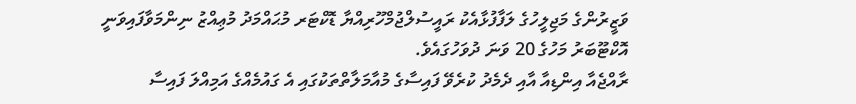ވަޒީރުންގެ މަޖިލީހުގެ ލަފާފުޅާއެކު ރައީސުލްޖުމްހޫރިއްޔާ ޑޮކްޓަރ މުޙައްމަދު މުޢިއްޒު ނިންމަވާފައިވަނީ އޮކްޓޫބަރު މަހުގެ 20 ވަނަ ދުވަހުގައެވެ.
ރާއްޖެއާ އިންޑިއާ އާއި ދެމެދު ކުރެވޭ ފައިސާގެ މުއާމަލާތްތަކުގައި އެ ގައުމެއްގެ އަމިއްލަ ފައިސާ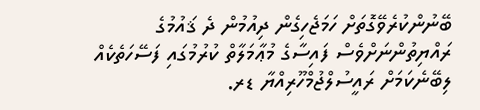ބޭނުންކުރެވޭގޮތަށް ހަމަޖެހިގެން ދިއުމުން ދެ ޤައުމުގެ ރައްޔިތުންނަށްވެސް ފައިސާގެ މުޢާމަލާތް ކުރުމުގައި ފަސޭހަތެކެއް ލިބޭނެކަމަށް ރައީސުލްޖުމްހޫރިއްޔާ ޑރ.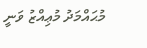މުޙައްމަދު މުޢިއްޒު ވަނީ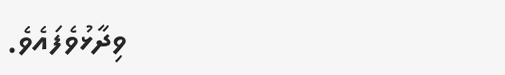ވިދާޅުވެފައެވެ.